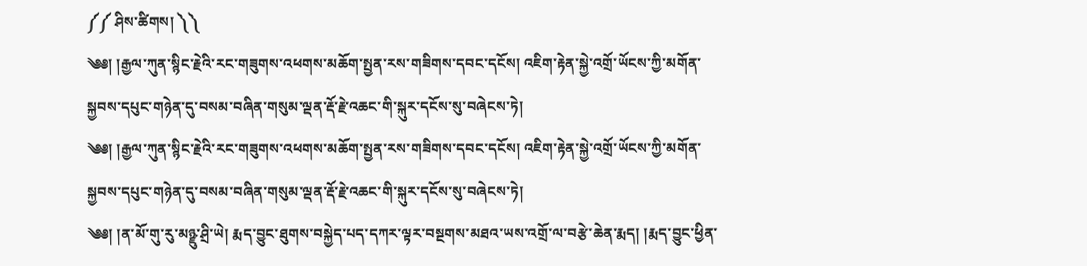༼༼ ཤིས་ཚིགས། ༽༽
༄༅། །རྒྱལ་ཀུན་སྙིང་རྗེའི་རང་གཟུགས་འཕགས་མཆོག་སྤྱན་རས་གཟིགས་དབང་དངོས། འཇིག་རྟེན་སྐྱེ་འགྲོ་ཡོངས་ཀྱི་མགོན་སྐྱབས་དཔུང་གཉེན་དུ་བསམ་བཞིན་གསུམ་ལྡན་རྡོ་རྗེ་འཆང་གི་སྐུར་དངོས་སུ་བཞེངས་ཏེ།
༄༅། །རྒྱལ་ཀུན་སྙིང་རྗེའི་རང་གཟུགས་འཕགས་མཆོག་སྤྱན་རས་གཟིགས་དབང་དངོས། འཇིག་རྟེན་སྐྱེ་འགྲོ་ཡོངས་ཀྱི་མགོན་སྐྱབས་དཔུང་གཉེན་དུ་བསམ་བཞིན་གསུམ་ལྡན་རྡོ་རྗེ་འཆང་གི་སྐུར་དངོས་སུ་བཞེངས་ཏེ།
༄༅། །ན་མོ་གུ་རུ་མཉྫུ་ཤྲི་ཡེ། རྨད་བྱུང་ཐུགས་བསྐྱེད་པད་དཀར་ལྟར་བསྔགས་མཐའ་ཡས་འགྲོ་ལ་བརྩེ་ཆེན་རྨད། །རྨད་བྱུང་ཕྱིན་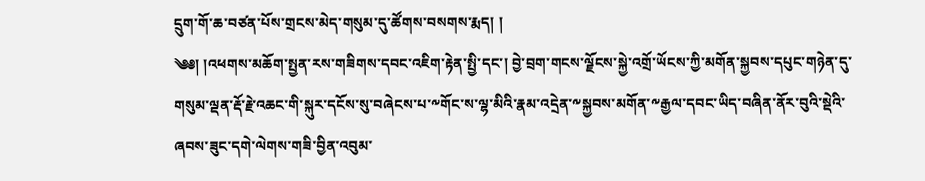དྲུག་གོ་ཆ་བཙན་པོས་གྲངས་མེད་གསུམ་དུ་ཚོགས་བསགས་རྨད། །
༄༅། །འཕགས་མཆོག་སྤྱན་རས་གཟིགས་དབང་འཇིག་རྟེན་སྤྱི་དང་། བྱེ་བྲག་གངས་ལྗོངས་སྐྱེ་འགྲོ་ཡོངས་ཀྱི་མགོན་སྐྱབས་དཔུང་གཉེན་དུ་གསུམ་ལྡན་རྡོ་རྗེ་འཆང་གི་སྐུར་དངོས་སུ་བཞེངས་པ་༸གོང་ས་ལྷ་མིའི་རྣམ་འདྲེན་༸སྐྱབས་མགོན་༸རྒྱལ་དབང་ཡིད་བཞིན་ནོར་བུའི་སྡེའི་ཞབས་ཟུང་དགེ་ལེགས་གཟི་བྱིན་འབུམ་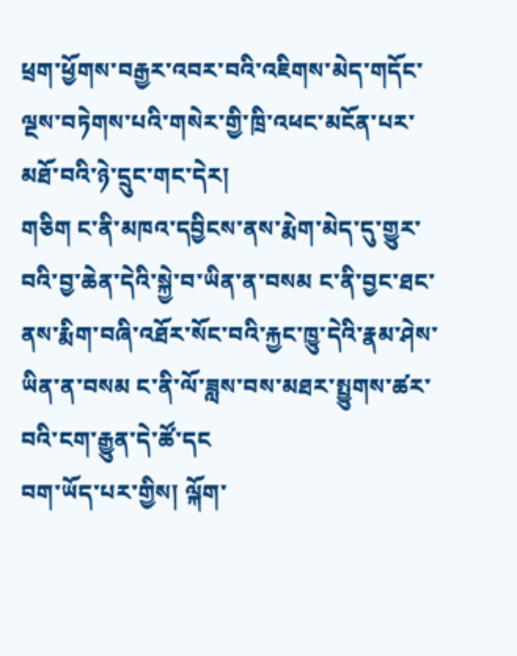ཕྲག་ཕྱོགས་བརྒྱར་འབར་བའི་འཇིགས་མེད་གདོང་ལྔས་བཏེགས་པའི་གསེར་གྱི་ཁྲི་འཕང་མངོན་པར་མཐོ་བའི་ཉེ་དྲུང་གང་དེར།
གཅིག ང་ནི་མཁའ་དབྱིངས་ནས་རྨེག་མེད་དུ་གྱུར་བའི་བྱ་ཆེན་དེའི་སྐྱེ་བ་ཡིན་ན་བསམ ང་ནི་བྱང་ཐང་ནས་རྨིག་བཞི་འཐོར་སོང་བའི་རྐྱང་ཁྱུ་དེའི་རྣམ་ཤེས་ཡིན་ན་བསམ ང་ནི་ལོ་ཟླས་བས་མཐར་སྤྱུགས་ཚར་བའི་ངག་རྒྱུན་དེ་ཚོ་དང
བག་ཡོད་པར་གྱིས། ལྐོག་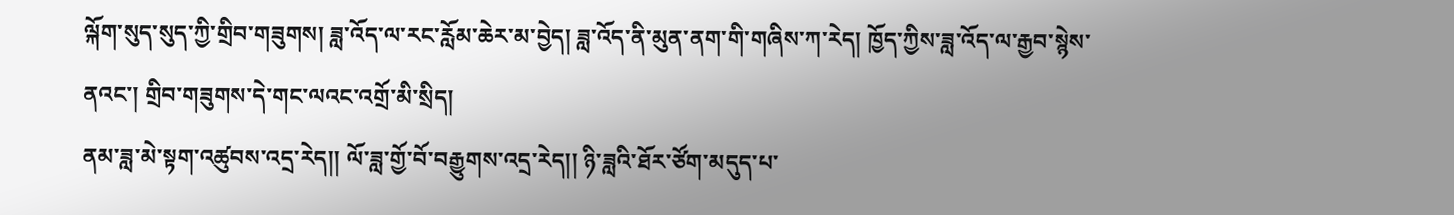ལྐོག་སུད་སུད་ཀྱི་གྲིབ་གཟུགས། ཟླ་འོད་ལ་རང་རློམ་ཆེར་མ་བྱེད། ཟླ་འོད་ནི་མུན་ནག་གི་གཞིས་ཀ་རེད། ཁྱོད་ཀྱིས་ཟླ་འོད་ལ་རྒྱབ་སྙེས་ནའང་། གྲིབ་གཟུགས་དེ་གང་ལའང་འགྲོ་མི་སྲིད།
ནམ་ཟླ་མེ་སྟག་འཚུབས་འདྲ་རེད།། ལོ་ཟླ་གྱོ་བོ་བརྒྱུགས་འདྲ་རེད།། ཉི་ཟླའི་ཐོར་ཙོག་མདུད་པ་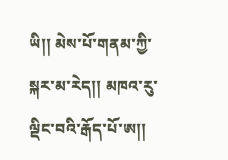ཡི།། མེས་པོ་གནམ་ཀྱི་སྐར་མ་རེད།། མཁའ་རུ་ལྡིང་བའི་རྒོད་པོ་ཨ།།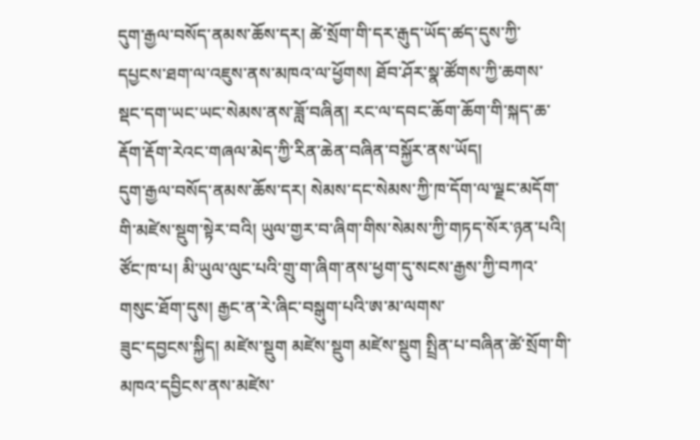དུག་རྒྱལ་བསོད་ནམས་ཆོས་དར། ཚེ་སྲོག་གི་དར་རྒུད་ཡོད་ཚད་དུས་ཀྱི་དཔྱངས་ཐག་ལ་འཇུས་ནས་མཁའ་ལ་ཕྱོགས། ཐོབ་ཤོར་སྣ་ཚོགས་ཀྱི་ཆགས་སྡང་དག་ཡང་ཡང་སེམས་ནས་ཟློ་བཞིན། རང་ལ་དབང་ཆོག་ཆོག་གི་སྐད་ཆ་རྡོག་རྡོག་རེའང་གཞལ་མེད་ཀྱི་རིན་ཆེན་བཞིན་བསྐྱོར་ནས་ཡོད།
དུག་རྒྱལ་བསོད་ནམས་ཆོས་དར། སེམས་དང་སེམས་ཀྱི་ཁ་དོག་ལ་ལྗང་མདོག་གི་མཛེས་སྡུག་སྟེར་བའི། ཡུལ་གྱར་བ་ཞིག་གིས་སེམས་ཀྱི་གཏད་སོར་ཉན་པའི། ཙོང་ཁ་པ། མི་ཡུལ་ལུང་པའི་གྲུ་ག་ཞིག་ནས་ཕྱག་དུ་སངས་རྒྱས་ཀྱི་བཀའ་གསུང་ཐོག་དུས། རྒྱང་ན་རེ་ཞིང་བསྒུག་པའི་ཨ་མ་ལགས་
ཟུང་དབྱངས་སྐྱིད། མཛེས་སྡུག མཛེས་སྡུག མཛེས་སྡུག སྤྲིན་པ་བཞིན་ཚེ་སྲོག་གི་མཁའ་དབྱིངས་ནས་མཛེས་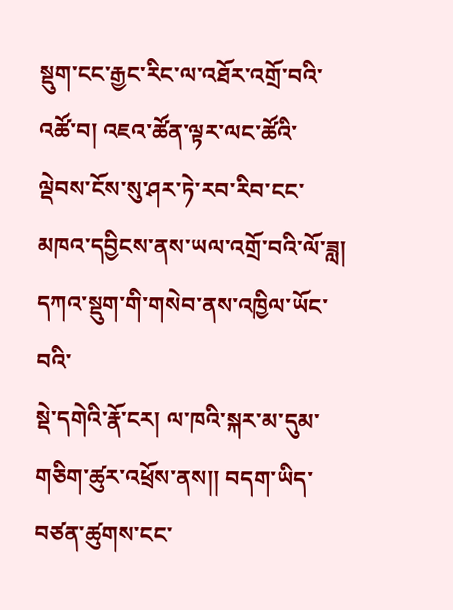སྡུག་ངང་རྒྱང་རིང་ལ་འཐོར་འགྲོ་བའི་འཚོ་བ། འཇའ་ཚོན་ལྟར་ལང་ཚོའི་ལྡེབས་ངོས་སུ་ཤར་ཏེ་རབ་རིབ་ངང་མཁའ་དབྱིངས་ནས་ཡལ་འགྲོ་བའི་ལོ་ཟླ། དཀའ་སྡུག་གི་གསེབ་ནས་འཁྱིལ་ཡོང་བའི་
སྡེ་དགེའི་རྣོ་ངར། ལ་ཁའི་སྐར་མ་དུམ་གཅིག་ཚུར་འཕྲོས་ནས།། བདག་ཡིད་བཙན་ཚུགས་ངང་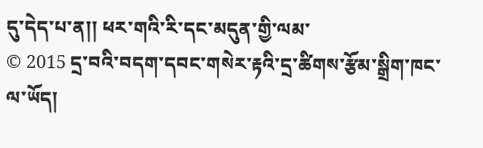དུ་དེད་པ་ན།། ཕར་གའི་རི་དང་མདུན་གྱི་ལམ་
© 2015 དྲ་བའི་བདག་དབང་གསེར་རྟའི་དྲ་ཚིགས་རྩོམ་སྒྲིག་ཁང་ལ་ཡོད།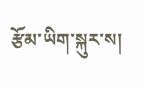རྩོམ་ཡིག་སྐུར་ས།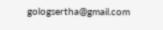gologsertha@gmail.com